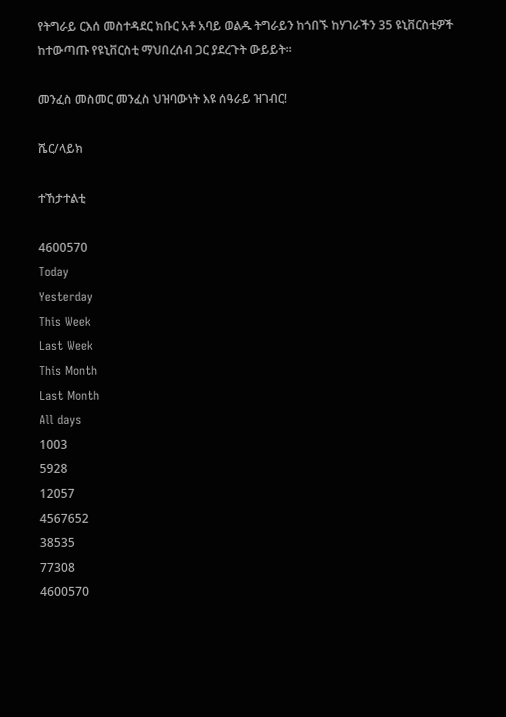የትግራይ ርእሰ መስተዳደር ክቡር አቶ አባይ ወልዱ ትግራይን ከጎበኙ ከሃገራችን 35 ዩኒቨርስቲዎች ከተውጣጡ የዩኒቨርስቲ ማህበረሰብ ጋር ያደረጉት ውይይት።

መንፈስ መስመር መንፈስ ህዝባውነት እዩ ሰዓራይ ዝገብር!

ሼር/ላይክ

ተኸታተልቲ

4600570
Today
Yesterday
This Week
Last Week
This Month
Last Month
All days
1003
5928
12057
4567652
38535
77308
4600570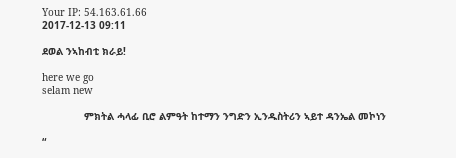Your IP: 54.163.61.66
2017-12-13 09:11

ደወል ንኣከብቲ ክራይ!

here we go
selam new

              ምክትል ሓላፊ ቢሮ ልምዓት ከተማን ንግድን ኢንዱስትሪን ኣይተ ዳንኤል መኮነን

“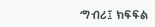‘ግብሪ፤ ክፍፍል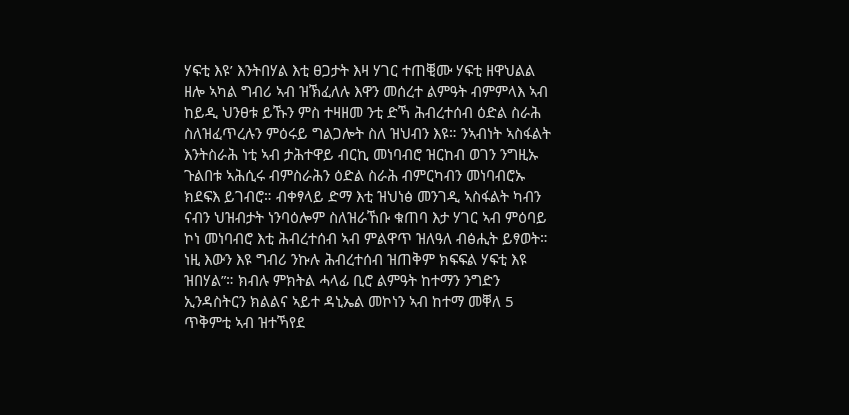ሃፍቲ እዩ’ እንትበሃል እቲ ፀጋታት እዛ ሃገር ተጠቒሙ ሃፍቲ ዘዋህልል ዘሎ ኣካል ግብሪ ኣብ ዝኽፈለሉ እዋን መሰረተ ልምዓት ብምምላእ ኣብ ከይዲ ህንፀቱ ይኹን ምስ ተዛዘመ ንቲ ድኻ ሕብረተሰብ ዕድል ስራሕ ስለዝፈጥረሉን ምዕሩይ ግልጋሎት ስለ ዝህብን እዩ። ንኣብነት ኣስፋልት እንትስራሕ ነቲ ኣብ ታሕተዋይ ብርኪ መነባብሮ ዝርከብ ወገን ንግዚኡ ጉልበቱ ኣሕሲሩ ብምስራሕን ዕድል ስራሕ ብምርካብን መነባብሮኡ ክደፍእ ይገብሮ። ብቀፃላይ ድማ እቲ ዝህነፅ መንገዲ ኣስፋልት ካብን ናብን ህዝብታት ነንባዕሎም ስለዝራኸቡ ቁጠባ እታ ሃገር ኣብ ምዕባይ ኮነ መነባብሮ እቲ ሕብረተሰብ ኣብ ምልዋጥ ዝለዓለ ብፅሒት ይፃወት። ነዚ እውን እዩ ግብሪ ንኩሉ ሕብረተሰብ ዝጠቅም ክፍፍል ሃፍቲ እዩ ዝበሃል”። ክብሉ ምክትል ሓላፊ ቢሮ ልምዓት ከተማን ንግድን ኢንዳስትርን ክልልና ኣይተ ዳኒኤል መኮነን ኣብ ከተማ መቐለ 5 ጥቅምቲ ኣብ ዝተኻየደ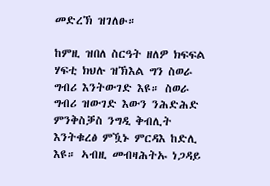መድረኽ ዝገለፁ።

ከምዚ ዝበለ ስርዓት ዘለዎ ክፍፍል ሃፍቲ ክህሉ ዝኽእል ግን ስወራ ግብሪ እንትውገድ እዩ። ስወራ ግብሪ ዝውገድ እውን ንሕድሕድ ምንቅስቓስ ንግዲ ቅብሊት እንትቁረፅ ምዃኑ ምርዳእ ከድሊ እዩ። ኣብዚ መብዛሕትኡ ነጋዳይ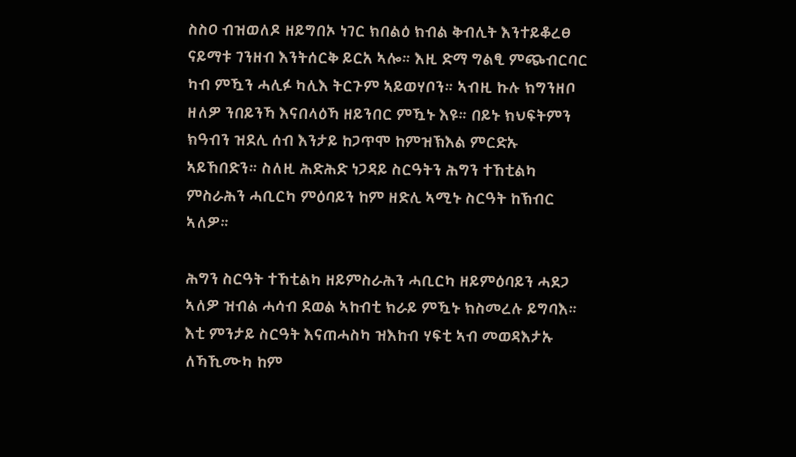ስስዐ ብዝወለዶ ዘይግበኦ ነገር ክበልዕ ክብል ቅብሊት እንተይቆረፀ ናይማቱ ገንዘብ እንትሰርቅ ይርአ ኣሎ። እዚ ድማ ግልፂ ምጭብርባር ካብ ምዃን ሓሊፉ ካሊእ ትርጉም ኣይወሃቦን። ኣብዚ ኩሉ ክግንዘቦ ዘለዎ ንበይንኻ እናበላዕኻ ዘይንበር ምዃኑ እዩ። በይኑ ክህፍትምን ክዓብን ዝደሊ ሰብ እንታይ ከጋጥሞ ከምዝኽእል ምርድኡ ኣይኸበድን። ስለዚ ሕድሕድ ነጋዳይ ስርዓትን ሕግን ተኸቲልካ ምስራሕን ሓቢርካ ምዕባይን ከም ዘድሊ ኣሚኑ ስርዓት ከኽብር ኣለዎ።

ሕግን ስርዓት ተኸቲልካ ዘይምስራሕን ሓቢርካ ዘይምዕባይን ሓደጋ ኣለዎ ዝብል ሓሳብ ደወል ኣከብቲ ክራይ ምዃኑ ክስመረሉ ይግባእ። እቲ ምንታይ ስርዓት እናጠሓስካ ዝእከብ ሃፍቲ ኣብ መወዳእታኡ ለኻኺሙካ ከም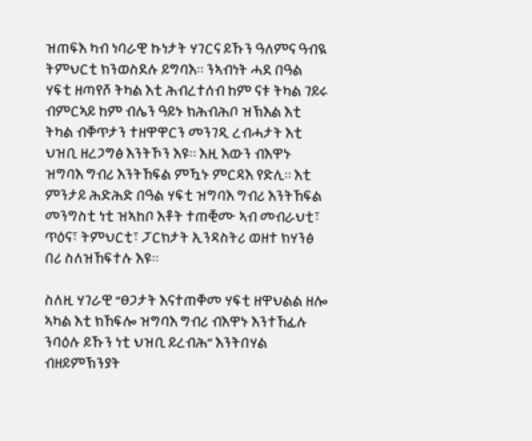ዝጠፍእ ካብ ነባራዊ ኩነታት ሃገርና ይኹን ዓለምና ዓብዪ ትምህርቲ ክንወስደሉ ይግባእ። ንኣብነት ሓደ በዓል ሃፍቲ ዘጣየሾ ትካል እቲ ሕብረተሰብ ከም ናቱ ትካል ገይሩ ብምርኣይ ከም ብሌን ዓይኑ ክሕብሕቦ ዝኽእል እቲ ትካል ብቐጥታን ተዘዋዋርን መንገዲ ረብሓታት እቲ ህዝቢ ዘረጋግፅ እንትኾን እዩ። እዚ እውን ብእዋኑ ዝግባእ ግብሪ እንትኸፍል ምዃኑ ምርዳእ የድሊ። እቲ ምንታይ ሕድሕድ በዓል ሃፍቲ ዝግባእ ግብሪ እንትኸፍል መንግስቲ ነቲ ዝኣከቦ እቶት ተጠቒሙ ኣብ መብራህቲ፣ ጥዕና፣ ትምህርቲ፣ ፓርክታት ኢንዳስትሪ ወዘተ ክሃንፅ በሪ ስለዝኸፍተሉ እዩ።

ስለዚ ሃገራዊ “ፀጋታት እናተጠቐመ ሃፍቲ ዘዋህልል ዘሎ ኣካል እቲ ክኸፍሎ ዝግባእ ግብሪ ብእዋኑ እንተኸፊሉ ንባዕሉ ይኹን ነቲ ህዝቢ ይረብሕ” እንትበሃል ብዘይምኽንያት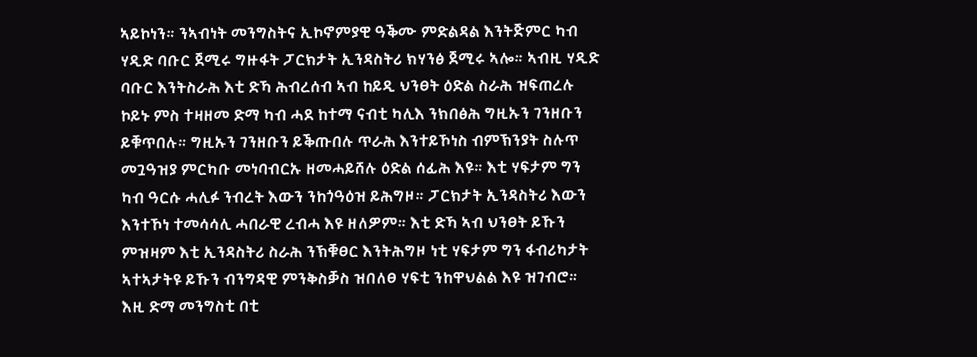ኣይኮነን። ንኣብነት መንግስትና ኢኮኖምያዊ ዓቕሙ ምድልዳል እንትጅምር ካብ ሃዲድ ባቡር ጀሚሩ ግዙፋት ፓርክታት ኢንዳስትሪ ክሃንፅ ጀሚሩ ኣሎ። ኣብዚ ሃዲድ ባቡር እንትስራሕ እቲ ድኻ ሕብረሰብ ኣብ ከይዲ ህንፀት ዕድል ስራሕ ዝፍጠረሉ ኮይኑ ምስ ተዛዘመ ድማ ካብ ሓደ ከተማ ናብቲ ካሊእ ንክበፅሕ ግዚኡን ገንዘቡን ይቑጥበሉ። ግዚኡን ገንዘቡን ይቕጡበሉ ጥራሕ እንተይኾነስ ብምኽንያት ስሉጥ መጓዓዝያ ምርካቡ መነባብርኡ ዘመሓይሸሉ ዕድል ሰፊሕ እዩ። እቲ ሃፍታም ግን ካብ ዓርሱ ሓሊፉ ንብረት እውን ንከጎዓዕዝ ይሕግዞ። ፓርክታት ኢንዳስትሪ እውን እንተኾነ ተመሳሳሊ ሓበራዊ ረብሓ እዩ ዘለዎም። እቲ ድኻ ኣብ ህንፀት ይኹን ምዝዛም እቲ ኢንዳስትሪ ስራሕ ንኽቑፀር እንትሕግዞ ነቲ ሃፍታም ግን ፋብሪካታት ኣተኣታትዩ ይኹን ብንግዳዊ ምንቅስቓስ ዝበለፀ ሃፍቲ ንከዋህልል እዩ ዝገብሮ። እዚ ድማ መንግስቲ በቲ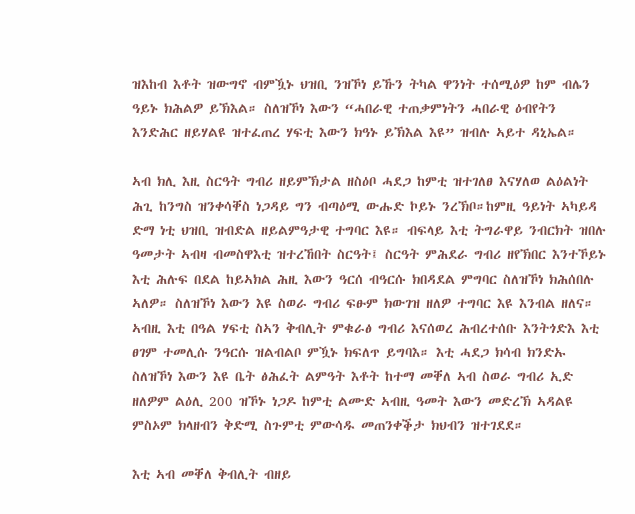ዝእከብ እቶት ዝውግኖ ብምዃኑ ህዝቢ ንዝኾነ ይኹን ትካል ዋንነት ተሰሚዕዎ ከም ብሌን ዓይኑ ክሕልዎ ይኽእል። ስለዝኾነ እውን “ሓበራዊ ተጠቃምነትን ሓበራዊ ዕብየትን እንድሕር ዘይሃልዩ ዝተፈጠረ ሃፍቲ እውን ክዓኑ ይኽእል እዩ” ዝብሉ ኣይተ ዳኒኤል።

ኣብ ክሊ እዚ ስርዓት ግብሪ ዘይምኽታል ዘስዕቦ ሓደጋ ከምቲ ዝተገለፀ እናሃለወ ልዕልነት ሕጊ ከንግስ ዝንቀሳቐስ ነጋዳይ ግን ብጣዕሚ ውሑድ ኮይኑ ንረኽቦ።ከምዚ ዓይነት ኣካይዳ ድማ ነቲ ህዝቢ ዝብድል ዘይልምዓታዊ ተግባር እዩ። ብፍላይ እቲ ትግራዋይ ንብርክት ዝበሉ ዓመታት ኣብዛ ብመስዋእቲ ዝተረኸበት ስርዓት፤ ስርዓት ምሕደራ ግብሪ ዘየኽበር እንተኾይኑ እቲ ሕሉፍ በደል ከይኣክል ሕዚ እውን ዓርሰ ብዓርሱ ክበዳደል ምግባር ስለዝኾነ ክሕሰበሉ ኣለዎ። ስለዝኾነ እውን እዩ ስወራ ግብሪ ፍፁም ክውገዝ ዘለዎ ተግባር እዩ እንብል ዘለና። ኣብዚ እቲ በዓል ሃፍቲ ስኣን ቅብሊት ምቁራፅ ግብሪ እናሰወረ ሕብረተሰቡ እንትጎድእ እቲ ፀገም ተመሊሱ ንዓርሱ ዝልብልቦ ምዃኑ ክፍለጥ ይግባእ። እቲ ሓደጋ ክሳብ ክንድኡ ስለዝኾነ እውን እዩ ቤት ፅሕፈት ልምዓት እቶት ከተማ መቐለ ኣብ ስወራ ግብሪ ኢድ ዘለዎም ልዕሊ 200 ዝኾኑ ነጋዶ ከምቲ ልሙድ ኣብዚ ዓመት እውን መድረኽ ኣዳልዩ ምስኦም ክላዘብን ቅድሚ ስጉምቲ ምውሳዱ መጠንቀቕታ ክህብን ዝተገደደ።

እቲ ኣብ መቐለ ቅብሊት ብዘይ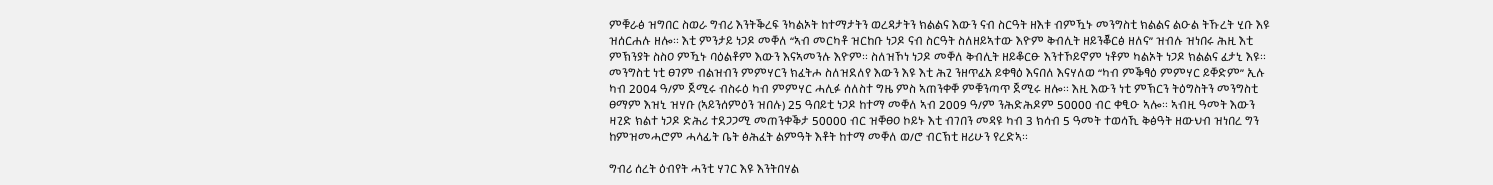ምቑራፅ ዝግበር ስወራ ግብሪ እንትቕረፍ ንካልኦት ከተማታትን ወረዳታትን ክልልና እውን ናብ ስርዓት ዘእቱ ብምዃኑ መንግስቲ ክልልና ልዑል ትኹረት ሂቡ እዩ ዝሰርሐሉ ዘሎ። እቲ ምንታይ ነጋዶ መቐለ “ኣብ መርካቶ ዝርከቡ ነጋዶ ናብ ስርዓት ስለዘይኣተው እዮም ቅብሊት ዘይንቖርፅ ዘለና” ዝብሉ ዝነበሩ ሕዚ እቲ ምኽንያት ስስዐ ምዃኑ ባዕልቶም እውን እናኣመንሉ እዮም። ስለዝኾነ ነጋዶ መቐለ ቅብሊት ዘይቆርፁ እንተኾይኖም ነቶም ካልኦት ነጋዶ ክልልና ፈታኒ እዩ። መንግስቲ ነቲ ፀገም ብልዝብን ምምሃርን ክፈትሖ ስለዝደለየ እውን እዩ እቲ ሕጊ ንዘጥፈአ ይቀፃዕ እናበለ እናሃለወ “ካብ ምቕፃዕ ምምሃር ይቐድም” ኢሉ ካብ 2004 ዓ/ም ጀሚሩ ብስሩዕ ካብ ምምሃር ሓሊፉ ሰለስተ ግዜ ምስ ኣጠንቀቐ ምቑንጣጥ ጀሚሩ ዘሎ። እዚ እውን ነቲ ምኽርን ትዕግስትን መንግስቲ ፀማም እዝኒ ዝሃቡ (ኣይንሰምዕን ዝበሉ) 25 ዓበይቲ ነጋዶ ከተማ መቐለ ኣብ 2009 ዓ/ም ንሕድሕዶም 50000 ብር ቀፂዑ ኣሎ። ኣብዚ ዓመት እውን ዛጊድ ክልተ ነጋዶ ድሕሪ ተደጋጋሚ መጠንቀቕታ 50000 ብር ዝቐፀዐ ኮይኑ እቲ ብገበን መዳዩ ካብ 3 ክሳብ 5 ዓመት ተወሳኺ ቅፅዓት ዘውህብ ዝነበረ ግን ከምዝመሓሮም ሓላፊት ቤት ፅሕፈት ልምዓት እቶት ከተማ መቐለ ወ/ሮ ብርኽቲ ዘሪሁን የረድኣ።

ግብሪ ሰረት ዕብየት ሓንቲ ሃገር እዩ እንትበሃል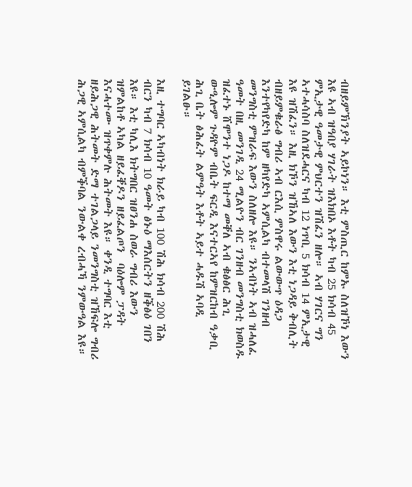ብዘይምኽንያት ኣይኮነን። እቲ ምስጢር ከምኡ ስለዝኾነ እውን እዩ ኣብ ዝዓበያ ሃገራት ዝእክበኦ እቶት ካብ 25 ክሳብ 45 ምኢታዊ ዓመታዊ ምህርተን ዝሽፈን ዘሎ። ኣብ ሃገርና ግን ኣተሓሳስባ ስለዝደሓርና ካብ 12 ነጥቢ 5 ክሳብ 14 ምኢታዊ እዩ ዝሽፈን። እዚ ክኾን ዝኸኣለ እውን እቲ ነጋዳይ ቅብሊት ብዘይምቁራፅ ግብሪ ኣብ ርእሲ ምስዋሩ ልውውጥ ዕዳጋ እንተየካየድካ ከም ዘካየድካ ኣምሲልካ ብተመላሽ ገንዘብ መንግስቲ ምዝራፍ እውን ስለዘሎ እዩ። ንኣብነት ኣብ ዝሓለፈ ዓመት በዚ መንገዲ 24 ሚልዮን ብር ገንዘብ መንግስቲ ክወስዱ ዝፈተኑ ሸሞንተ ነጋዶ ከተማ መቐለ ኣብ ቁፅፅር ሕጊ ውዒሎም ጉዳዮም ብቤት ፍርዲ እናተርኣየ ከምዝርከብ ዓቃቢ ሕጊ ቤት ፅሕፈት ልምዓት እቶት ኣይተ ሓዱሽ ኣባዲ ይገልፁ።

እዚ ተግባር ኣካብነት ክራይ ካብ 100 ሽሕ ክሳብ 200 ሽሕ ብርን ካብ 7 ክሳብ 10 ዓመት ፅኑዕ ማእሰርትን ዘቕፅዕ ገበን እዩ። እቲ ካሊእ ክትግበር ዝፀንሐ ስወራ ግብሪ እውን ዝምልከቶ ኣካል ዘይፈቐዶን ዘይፈልጦን  ባዕሎም ፓዳት እናሓተሙ ዝጥቀምሉ ሕትመት እዩ። ቀንዲ ተግባር እቲ ዘይሕጋዊ ሕትመት ድማ ተገልጋላይ ንመንግስቲ ዝኸፍሎ ግብሪ ሕጋዊ ኣምሲልካ ብምቕባል ንውልቀ ረብሓኻ ንምውዓል እዩ።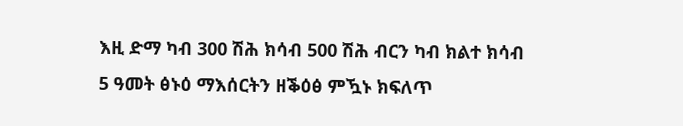እዚ ድማ ካብ 300 ሽሕ ክሳብ 500 ሽሕ ብርን ካብ ክልተ ክሳብ 5 ዓመት ፅኑዕ ማእሰርትን ዘቕዕፅ ምዃኑ ክፍለጥ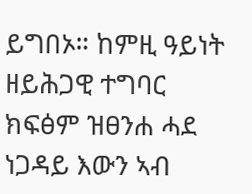ይግበኦ። ከምዚ ዓይነት ዘይሕጋዊ ተግባር ክፍፅም ዝፀንሐ ሓደ ነጋዳይ እውን ኣብ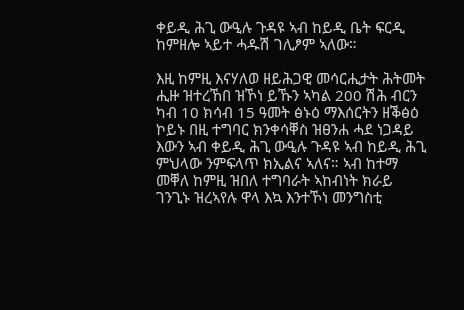ቀይዲ ሕጊ ውዒሉ ጉዳዩ ኣብ ከይዲ ቤት ፍርዲ ከምዘሎ ኣይተ ሓዱሽ ገሊፆም ኣለው።

እዚ ከምዚ እናሃለወ ዘይሕጋዊ መሳርሒታት ሕትመት ሒዙ ዝተረኸበ ዝኾነ ይኹን ኣካል 200 ሽሕ ብርን ካብ 10 ክሳብ 15 ዓመት ፅኑዕ ማእሰርትን ዘቕፅዕ ኮይኑ በዚ ተግባር ክንቀሳቐስ ዝፀንሐ ሓደ ነጋዳይ እውን ኣብ ቀይዲ ሕጊ ውዒሉ ጉዳዩ ኣብ ከይዲ ሕጊ ምህላው ንምፍላጥ ክኢልና ኣለና። ኣብ ከተማ መቐለ ከምዚ ዝበለ ተግባራት ኣከብነት ክራይ ገንጊኑ ዝረኣየሉ ዋላ እኳ እንተኾነ መንግስቲ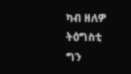ካብ ዘለዎ ትዕግስቲ ግን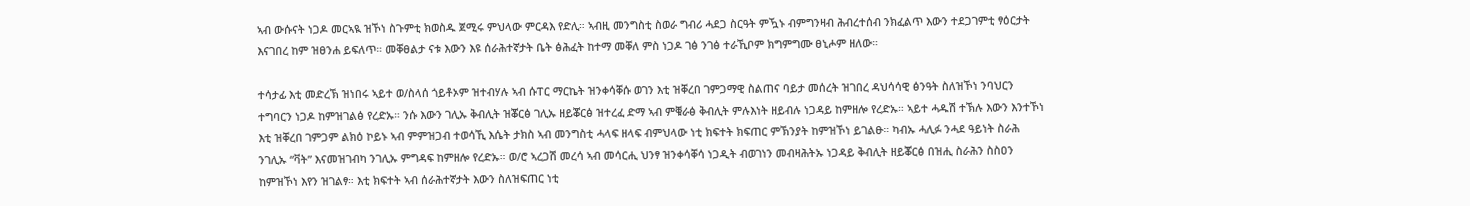ኣብ ውሱናት ነጋዶ መርኣዪ ዝኾነ ስጉምቲ ክወስዱ ጀሚሩ ምህላው ምርዳእ የድሊ። ኣብዚ መንግስቲ ስወራ ግብሪ ሓደጋ ስርዓት ምዃኑ ብምግንዛብ ሕብረተሰብ ንክፈልጥ እውን ተደጋገምቲ ፃዕርታት እናገበረ ከም ዝፀንሐ ይፍለጥ። መቐፀልታ ናቱ እውን እዩ ሰራሕተኛታት ቤት ፅሕፈት ከተማ መቐለ ምስ ነጋዶ ገፅ ንገፅ ተራኺቦም ክግምግሙ ፀኒሖም ዘለው።

ተሳታፊ እቲ መድረኽ ዝነበሩ ኣይተ ወ/ስላሰ ጎይቶኦም ዝተብሃሉ ኣብ ሱፐር ማርኬት ዝንቀሳቐሱ ወገን እቲ ዝቐረበ ገምጋማዊ ስልጠና ባይታ መሰረት ዝገበረ ዳህሳሳዊ ፅንዓት ስለዝኾነ ንባህርን ተግባርን ነጋዶ ከምዝገልፅ የረድኡ። ንሱ እውን ገሊኡ ቅብሊት ዝቖርፅ ገሊኡ ዘይቖርፅ ዝተረፈ ድማ ኣብ ምቑራፅ ቅብሊት ምሉእነት ዘይብሉ ነጋዳይ ከምዘሎ የረድኡ። ኣይተ ሓዱሽ ተኽሉ እውን እንተኾነ እቲ ዝቐረበ ገምጋም ልክዕ ኮይኑ ኣብ ምምዝጋብ ተወሳኺ እሴት ታክስ ኣብ መንግስቲ ሓላፍ ዘላፍ ብምህላው ነቲ ክፍተት ክፍጠር ምኽንያት ከምዝኾነ ይገልፁ። ካብኡ ሓሊፉ ንሓደ ዓይነት ስራሕ ንገሊኡ “ቫት” እናመዝገብካ ንገሊኡ ምግዳፍ ከምዘሎ የረድኡ። ወ/ሮ ኣረጋሽ መረሳ ኣብ መሳርሒ ህንፃ ዝንቀሳቐሳ ነጋዲት ብወገነን መብዛሕትኡ ነጋዳይ ቅብሊት ዘይቖርፅ በዝሒ ስራሕን ስስዐን ከምዝኾነ እየን ዝገልፃ። እቲ ክፍተት ኣብ ሰራሕተኛታት እውን ስለዝፍጠር ነቲ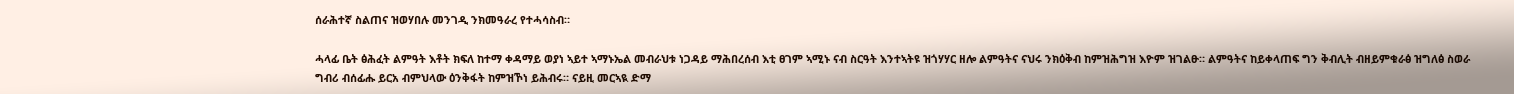ሰራሕተኛ ስልጠና ዝወሃበሉ መንገዲ ንክመዓራረ የተሓሳስብ።

ሓላፊ ቤት ፅሕፈት ልምዓት እቶት ክፍለ ከተማ ቀዳማይ ወያነ ኣይተ ኣማኑኤል መብራህቱ ነጋዳይ ማሕበረሰብ እቲ ፀገም ኣሚኑ ናብ ስርዓት እንተኣትዩ ዝጎሃሃር ዘሎ ልምዓትና ናህሩ ንክዕቅብ ከምዝሕግዝ እዮም ዝገልፁ። ልምዓትና ከይቀላጠፍ ግን ቅብሊት ብዘይምቁራፅ ዝግለፅ ስወራ ግብሪ ብሰፊሑ ይርአ ብምህላው ዕንቅፋት ከምዝኾነ ይሕብሩ። ናይዚ መርኣዪ ድማ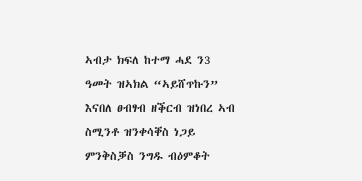ኣብታ ክፍለ ከተማ ሓደ ን3 ዓመት ዝኣክል “ኣይሸጥኩን” እናበለ ፀብፃብ ዘቕርብ ዝነበረ ኣብ ስሚንቶ ዝንቀሳቐስ ነጋይ ምንቅስቓስ ንግዱ ብዕምቆት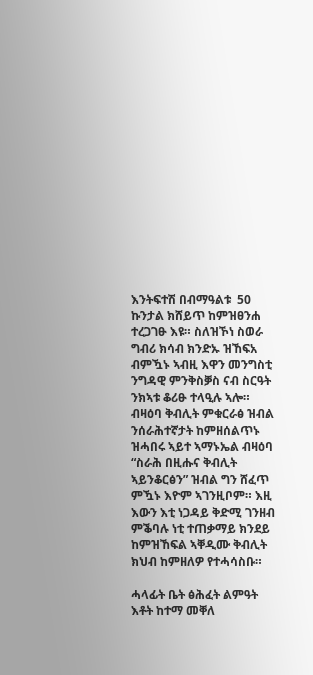እንትፍተሽ በብማዓልቱ  50 ኩንታል ክሸይጥ ከምዝፀንሐ ተረጋገፁ እዩ። ስለዝኾነ ስወራ ግብሪ ክሳብ ክንድኡ ዝኸፍአ ብምዃኑ ኣብዚ እዋን መንግስቲ ንግዳዊ ምንቅስቓስ ናብ ስርዓት ንክኣቱ ቆሪፁ ተላዒሉ ኣሎ። ብዛዕባ ቅብሊት ምቁርራፅ ዝብል ንሰራሕተኛታት ከምዘሰልጥኑ ዝሓበሩ ኣይተ ኣማኑኤል ብዛዕባ “ስራሕ በዚሑና ቅብሊት ኣይንቆርፅን” ዝብል ግን ሸፈጥ ምዃኑ እዮም ኣገንዚቦም። እዚ እውን እቲ ነጋዳይ ቅድሚ ገንዘብ ምቕባሉ ነቲ ተጠቃማይ ክንደይ ከምዝኸፍል ኣቐዲሙ ቅብሊት ክህብ ከምዘለዎ የተሓሳስቡ።

ሓላፊት ቤት ፅሕፈት ልምዓት እቶት ከተማ መቐለ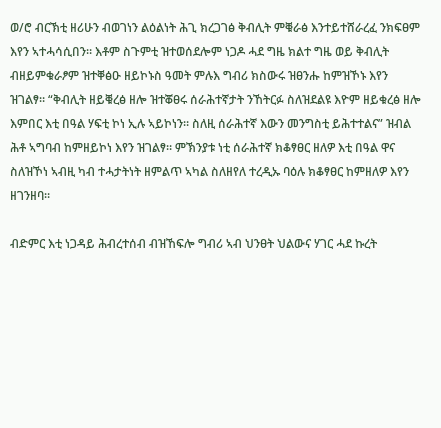ወ/ሮ ብርኽቲ ዘሪሁን ብወገነን ልዕልነት ሕጊ ክረጋገፅ ቅብሊት ምቑራፅ እንተይተሸራረፈ ንክፍፀም እየን ኣተሓሳሲበን። እቶም ስጉምቲ ዝተወሰደሎም ነጋዶ ሓደ ግዜ ክልተ ግዜ ወይ ቅብሊት ብዘይምቁራፆም ዝተቐፅዑ ዘይኮኑስ ዓመት ምሉእ ግብሪ ክስውሩ ዝፀንሑ ከምዝኾኑ እየን ዝገልፃ። “ቅብሊት ዘይቑረፅ ዘሎ ዝተቖፀሩ ሰራሕተኛታት ንኸትርፉ ስለዝደልዩ እዮም ዘይቁረፅ ዘሎ እምበር እቲ በዓል ሃፍቲ ኮነ ኢሉ ኣይኮነን። ስለዚ ሰራሕተኛ እውን መንግስቲ ይሕተተልና” ዝብል ሕቶ ኣግባብ ከምዘይኮነ እየን ዝገልፃ። ምኽንያቱ ነቲ ሰራሕተኛ ክቆፃፀር ዘለዎ እቲ በዓል ዋና ስለዝኾነ ኣብዚ ካብ ተሓታትነት ዘምልጥ ኣካል ስለዘየለ ተረዲኡ ባዕሉ ክቆፃፀር ከምዘለዎ እየን ዘገንዘባ።

ብድምር እቲ ነጋዳይ ሕብረተሰብ ብዝኸፍሎ ግብሪ ኣብ ህንፀት ህልውና ሃገር ሓደ ኩረት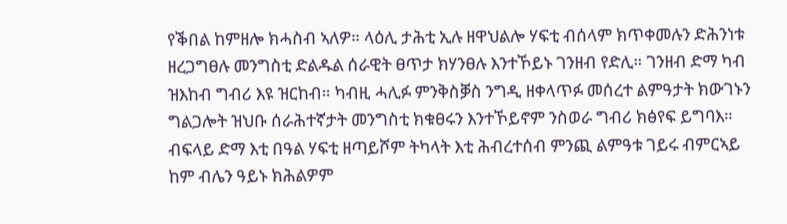የቕበል ከምዘሎ ክሓስብ ኣለዎ። ላዕሊ ታሕቲ ኢሉ ዘዋህልሎ ሃፍቲ ብሰላም ክጥቀመሉን ድሕንነቱ ዘረጋግፀሉ መንግስቲ ድልዱል ሰራዊት ፀጥታ ክሃንፀሉ እንተኾይኑ ገንዘብ የድሊ። ገንዘብ ድማ ካብ ዝእከብ ግብሪ እዩ ዝርከብ። ካብዚ ሓሊፉ ምንቅስቓስ ንግዲ ዘቀላጥፉ መሰረተ ልምዓታት ክውገኑን ግልጋሎት ዝህቡ ሰራሕተኛታት መንግስቲ ክቁፀሩን እንተኾይኖም ንስወራ ግብሪ ክፅየፍ ይግባእ። ብፍላይ ድማ እቲ በዓል ሃፍቲ ዘጣይሾም ትካላት እቲ ሕብረተሰብ ምንጪ ልምዓቱ ገይሩ ብምርኣይ ከም ብሌን ዓይኑ ክሕልዎም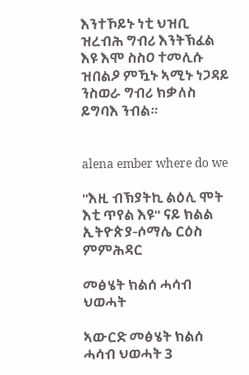እንተኾይኑ ነቲ ህዝቢ ዝረብሕ ግብሪ እንትኽፈል እዩ እሞ ስስዐ ተመሊሱ ዝበልዖ ምዃኑ ኣሚኑ ነጋዳይ ንስወራ ግብሪ ክቃለስ ይግባእ ንብል።


alena ember where do we

''እዚ ብኽያትኪ ልዕሊ ሞት እቲ ጥየል እዩ'' ናይ ክልል ኢትዮጵያ-ሶማሌ ርዕስ ምምሕዳር

መፅሄት ክልሰ ሓሳብ ህወሓት

ኣውርድ መፅሄት ክልሰ ሓሳብ ህወሓት 3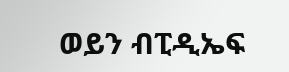ወይን ብፒዲኤፍ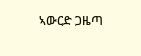ኣውርድ ጋዜጣ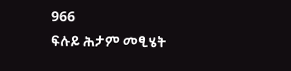966
ፍሉይ ሕታም መፂሄት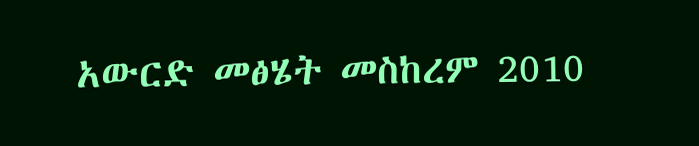አውርድ መፅሄት መስከረም 2010